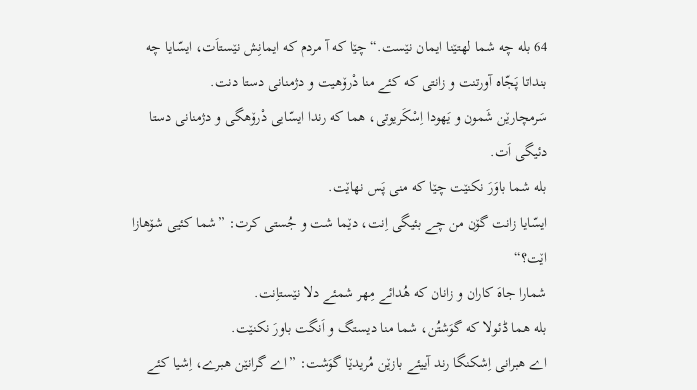64 بله چه شما لهتێنا ایمان نێست.“ چێا که آ مردم که ایمانِش نێستاَت، ایسّایا چه بنداتا پَجّاه آورتنت و زانتی که کئے منا دْرۆهیت و دژمنانی دستا دنت.
سَرمچارێن شَمون و یَهودا اِسْکَریوتی، هما که رندا ایسّایی دْرۆهگی و دژمنانی دستا دئیگی اَت.
بله شما باوَرَ نکنێت چێا که منی پَس نهاێت.
ایسّایا زانت گۆن من چے بئیگی اِنت، دێما شت و جُستی کرت: ”شما کئیی شۆهازا اێت؟“
شمارا جاهَ کاران و زانان که هُدائے مِهر شمئے دلا نێستاِنت.
بله هما ڈئولا که گوَشتُن، شما منا دیستگ و اَنگت باورَ نکنێت.
اے هبرانی اِشکنگا رند آییئے بازێن مُریدێا گوَشت: ”اے گرانێن هبرے، اِشیا کئے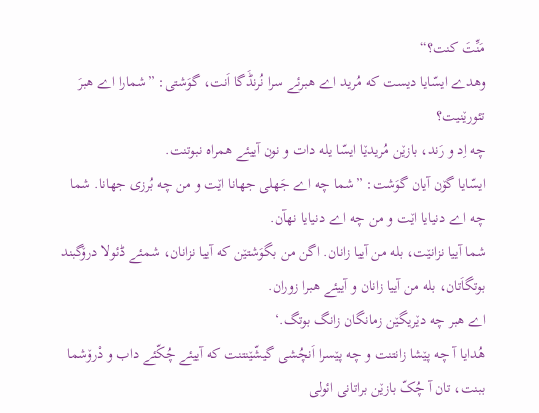مَنِّتَ کنت؟“
وهدے ایسّایا دیست که مُرید اے هبرئے سرا نُرنڈَگا اَنت، گوَشتی: ”شمارا اے هبرَ تئورێنیت؟
چه اِد و رَند، بازێن مُریدێا ایسّا یله دات و نون آییئے همراه نبوتنت.
ایسّایا گۆن آیان گوَشت: ”شما چه اے جَهلی جهانا اێت و من چه بُرزی جهانا. شما چه اے دنیایا اێت و من چه اے دنیایا نهآن.
شما آییا نزانێت، بله من آییا زانان. اگن من بگوَشتێن که آییا نزانان، شمئے ڈئولا درۆگبند بوتگاَتان، بله من آییا زانان و آییئے هبرا زوران.
اے هبر چه دێریگێن زمانگان زانگ بوتگ.‘
هُدایا آ چه پێشا زانتنت و چه پێسرا اَنچُشی گیشّێنتنت که آییئے چُکّئے داب و دْرۆشما ببنت، تان آ چُکّ بازێن براتانی ائولی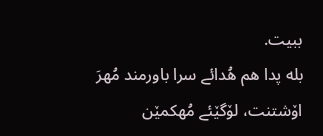ببیت.
بله پدا هم هُدائے سرا باورمند مُهرَ اۆشتنت، لۆگێئے مُهکمێن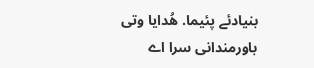بنیادئے پئیما. هُدایا وتی باورمندانی سرا اے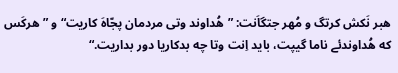هبر نَکش کرتگ و مُهر جتگاَنت: ”هُداوند وتی مردمان پجّاهَ کاریت“ و ”هرکَس که هُداوندئے ناما گیپت، باید اِنت وتا چه بدکاریا دور بداریت.“